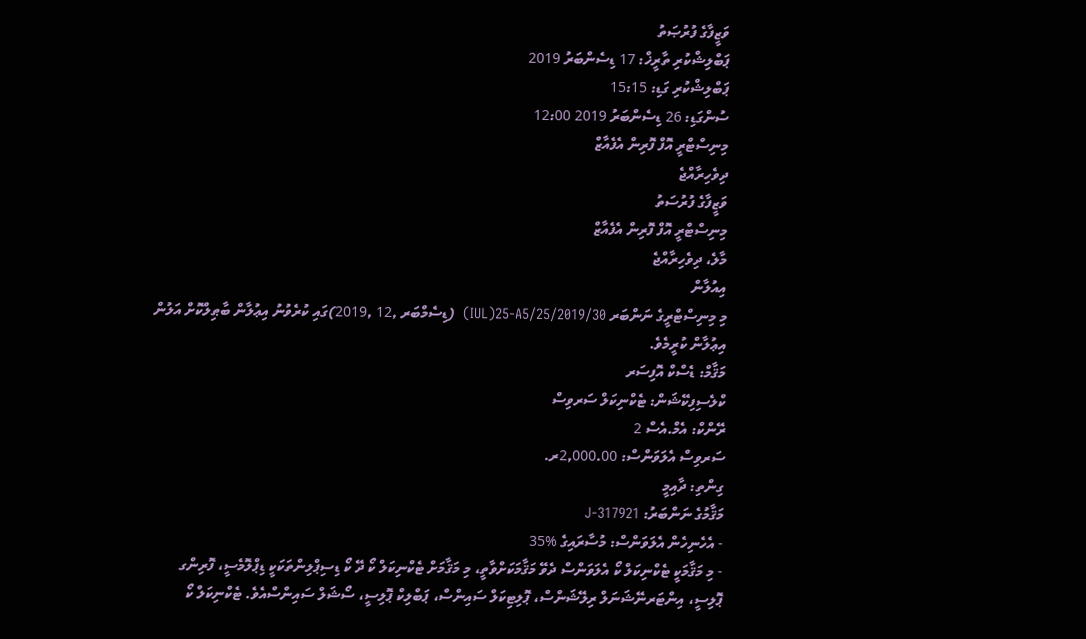ވަޒީފާގެ ފުރުޞަތު
ޕަބްލިޝްކުރި ތާރީޚް: 17 ޑިސެންބަރު 2019
ޕަބްލިޝްކުރި ގަޑި: 15:15
ސުންގަޑި: 26 ޑިސެންބަރު 2019 12:00
މިނިސްޓްރީ އޮފް ފޮރިން އެފެއާޒް
ދިވެހިރާއްޖެ
ވަޒީފާގެ ފުރުސަތު
މިނިސްޓްރީ އޮފް ފޮރިން އެފެއާޒް
މާލެ، ދިވެހިރާއްޖެ
އިއުލާން
މި މިނިސްޓްރީގެ ނަންބަރ IUL)25-A5/25/2019/30)  (ޑިސެމްބަރ ,12 ,2019)ގައި ކުރެވުނު އިޢުލާން ބާޠިލްކޮށް އަލުން އިޢުލާން ކުރީމެވެ.
މަޤާމް: ޑެސްކް އޮފިސަރ
ކްލެސިފިކޭޝަން: ޓެކްނިކަލް ސަރވިސް
ރޭންކް: އެމް.އެސް 2
ސަރވިސް އެލަވަންސް: 2,000.00ރ.
ގިންތި: ދާއިމީ
މަޤާމުގެ ނަންބަރު: J-317921
- އެހެނިހެން އެލަވަންސް: މުސާރައިގެ %35
- މި މަޤާމަކީ ޓެކްނިކަލް ކޯ އެލަވަންސް ދެވޭ މަޤާމަކަށްވާތީ، މި މަޤާމަށް ޓެކްނިކަލް ކޯ ދޭ ކޯ ޑިސިޕްލިންތަކަކީ ޑިޕްލޮމެސީ، ފޮރިންގ ޕޮލިސީ، އިންޓަރނޭޝަނަލް ރިލޭޝަންސް، ޕޮލިޓިކަލް ސައިންސް، ޕަބްލިކް ޕޮލިސީ، ސޯޝަލް ސައިންސްއެވެ. ޓެކްނިކަލް ކޯ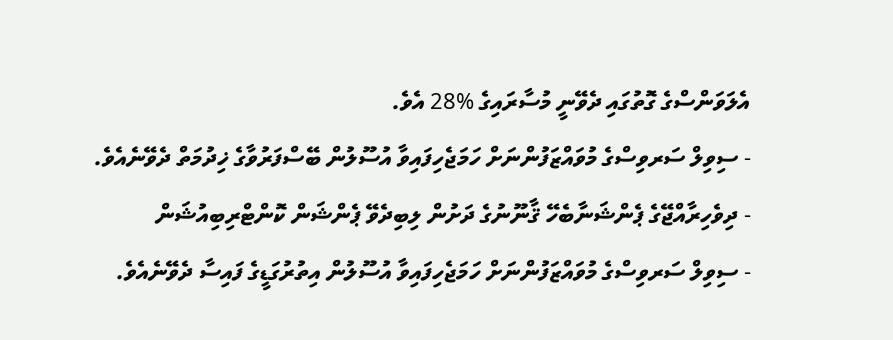އެލަވަންސްގެ ގޮތުގައި ދެވޭނީ މުސާރައިގެ %28 އެވެ.
- ސިވިލް ސަރވިސްގެ މުވައްޒަފުންނަށް ހަމަޖެހިފައިވާ އުސޫލުން ބޭސްފަރުވާގެ ޚިދުމަތް ދެވޭނެއެވެ.
- ދިވެހިރާއްޖޭގެ ޕެންޝަނާބެހޭ ޤާނޫނުގެ ދަށުން ލިބިދެވޭ ޕެންޝަން ކޮންޓްރިބިއުޝަން
- ސިވިލް ސަރވިސްގެ މުވައްޒަފުންނަށް ހަމަޖެހިފައިވާ އުސޫލުން އިތުރުގަޑީގެ ފައިސާ ދެވޭނެއެވެ.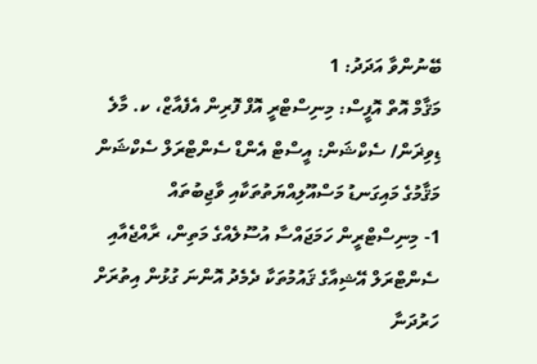ބޭނުންވާ އަދަދު: 1
މަޤާމް އޮތް އޮފީސް: މިނިސްޓްރީ އޮފް ފޮރިން އެފެއާޒް، ކ. މާލެ
ޑިވިޜަން/ ސެކްޝަން: އީސްޓް އެންޑް ސެންޓްރަލް ސެކްޝަން
މަޤާމުގެ މައިގަނޑު މަސްއޫލިއްޔަތުތަކާއި ވާޖިބުތައް
1- މިނިސްޓްރީން ހަމަޖައްސާ އުސޫލެއްގެ މަތިން، ރާއްޖެއާއި ސެންޓްރަލް އޭޝިއާގެ ޤައުމުތަކާ ދެމެދު އޮންނަ ގުޅުން އިތުރަށް ހަރުދަނާ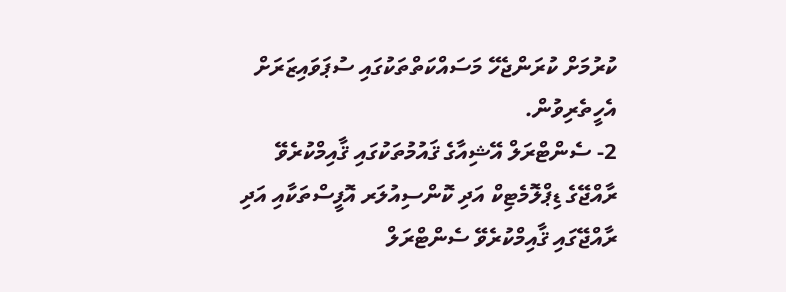ކުރުމަށް ކުރަންޖެހޭ މަސައްކަތްތަކުގައި ސުޕަވައިޒަރަށް އެހީތެރިވުން.
2- ސެންޓްރަލް އޭޝިއާގެ ޤައުމުތަކުގައި ޤާއިމްކުރެވޭ ރާއްޖޭގެ ޑިޕްލޮމެޓިކް އަދި ކޮންސިއުލަރ އޮފީސްތަކާއި އަދި ރާއްޖޭގައި ޤާއިމްކުރެވޭ ސެންޓްރަލް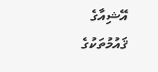އޭޝިއާގެ ޤައުމުތަކުގެ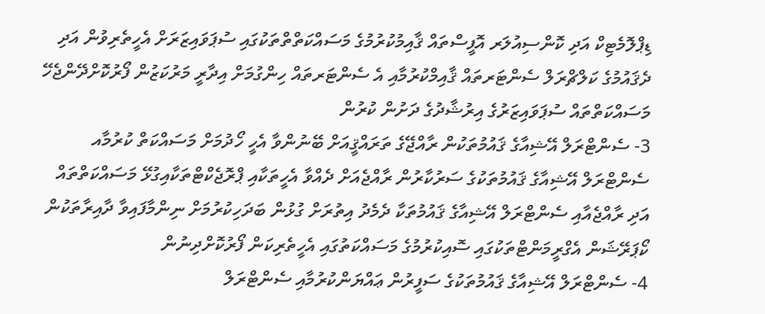ޑިޕްލޮމެޓިކް އަދި ކޮންސިއުލަރ އޮފީސްތައް ޤާއިމުކުރުމުގެ މަސައްކަތްތްތަކުގައި ސުޕަވައިޒަރަށް އެހީތެރިވުން އަދި ދެޤައުމުގެ ކަލްޗްރަލް ސެންޓަރތައް ޤާއިމްކުރުމާއި އެ ސެންޓަރތައް ހިންގުމަށް އިދާރީ މަރުކަޒުން ފޯރުކޮށްދޭންޖެހޭ މަސައްކަތްތައް ސުޕަވައިޒަރުގެ އިރުޝާދުގެ ދަށުން ކުރުން
3- ސެންޓްރަލް އޭޝިއާގެ ޤައުމުތަކުން ރާއްޖޭގެ ތަރައްޤީއަށް ބޭނުންވާ އެހީ ހޯދުމަށް މަސައްކަތް ކުރުމާއ ސެންޓްރަލް އޭޝިއާގެ ޤައުމުތަކުގެ ސަރުކާރުން ރާއްޖެއަށް ދެއްވާ އެހީތަކާއި ޕްރޮޖެކްޓްތަކާއިގުޅޭ މަސައްކަތްތައް  އަދި ރާއްޖެއާއި ސެންޓްރަލް އޭޝިއާގެ ޤައުމުތަކާ ދެމެދު އިތުރަށް ގުޅުން ބަދަހިކުރުމަށް ނިންމާފައިވާ ދާއިރާތަކުން ކޯޕަރޭޝަން އެގްރީމަންޓްތަކުގައި ސޮއިކުރުމުގެ މަސައްކަތުގައި އެހީތެރިކަން ފޯރުކޮށްދިނުން
4- ސެންޓްރަލް އޭޝިއާގެ ޤައުމުތަކުގެ ސަފީރުން ޢައްޔަންކުރުމާއި ސެންޓްރަލް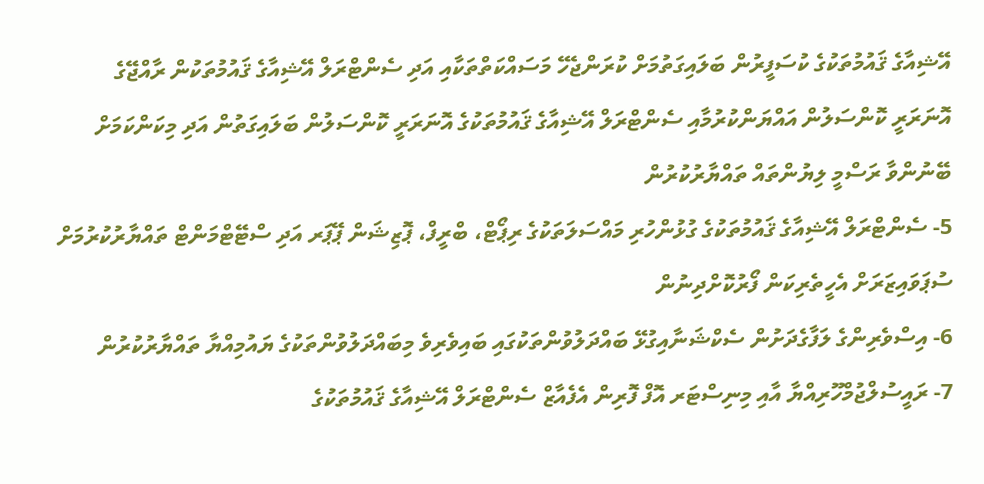އޭޝިއާގެ ޤައުމުތަކުގެ ކުސަފީރުން ބަލައިގަތުމަށް ކުރަންޖެހޭ މަސައްކަތްތަކާއި އަދި ސެންޓްރަލް އޭޝިއާގެ ޤައުމުތަކުން ރާއްޖޭގެ އޮނަރަރީ ކޮންސަލުން އައްޔަންކުރުމާއި ސެންޓްރަލް އޭޝިއާގެ ޤައުމުތަކުގެ އޮނަރަރީ ކޮންސަލުން ބަލައިގަތުން އަދި މިކަންކަމަށް ބޭނުންވާ ރަސްމީ ލިޔުންތައް ތައްޔާރުކުރުން
5- ސެންޓްރަލް އޭޝިއާގެ ޤައުމުތަކުގެ ގުޅުންހުރި މައްސަލަތަކުގެ ރިޕޯޓް، ބްރީފް، ޕޮޒިޝަން ޕޭޕަރ އަދި ސްޓޭޓްމަންޓް ތައްޔާރުކުރުމަށް ސުޕަވައިޒަރަށް އެހީތެރިކަން ފޯރުކޮށްދިނުން
6- އިސްވެރިންގެ ލަފާގެދަށުން ސެކްޝަނާއިގުޅޭ ބައްދަލުވުންތަކުގައި ބައިވެރިވެ މިބައްދަލުވުންތަކުގެ ޔައުމިއްޔާ ތައްޔާރުކުރުން
7- ރައީސުލްޖުމްހޫރިއްޔާ އާއި މިނިސްޓަރ އޮފް ފޮރިން އެފެއާޒް ސެންޓްރަލް އޭޝިއާގެ ޤައުމުތަކުގެ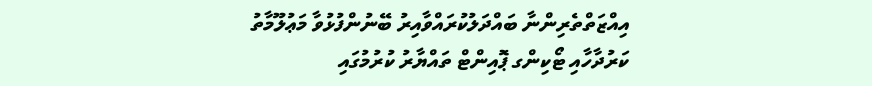އިއްޒަތްތެރިންނާ ބައްދަލުކުރައްވާއިރު ބޭނުންފުޅުވާ މަޢުލޫމާތު ކަރުދާހާއި ޓޯކިންގ ޕޮއިންޓް ތައްޔާރު ކުރުމުގައި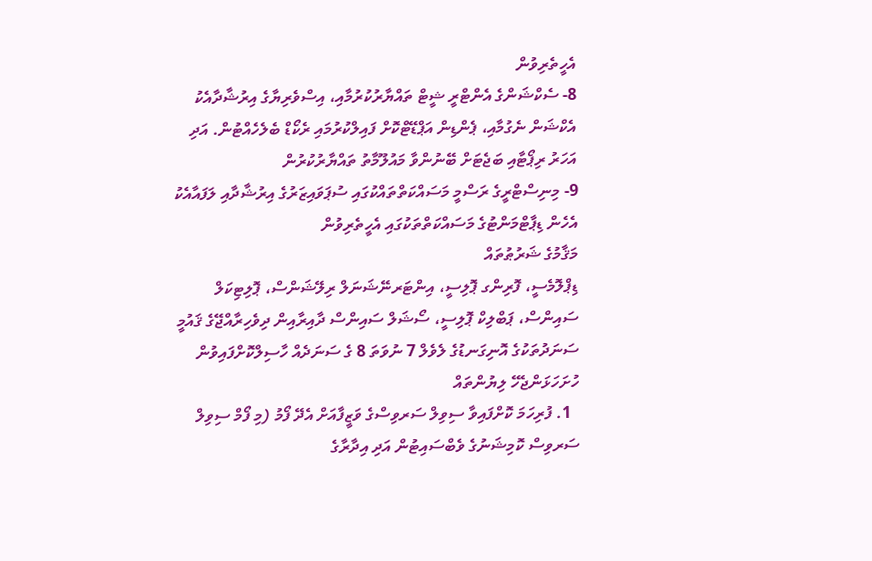އެހީތެރިވުން
8- ސެކްޝަންގެ އެންޓްރީ ޝީޓް ތައްޔާރުކުރުމާއި، އިސްވެރިޔާގެ އިރުޝާދާއެކު އެކްޝަން ނެގުމާއި، ޕެންޑިން އަޕްޑޭޓްކޮށް ފައިލްކުރުމައި ރެކޯޑް ބެލެހެއްޓުން. އަދި އަހަރު ރިޕޯޓާއި ބަޖެޓަށް ބޭނުންވާ މައުލޫމާތު ތައްޔާރުކުރުން
9- މިނިސްޓްރީގެ ރަސްމީ މަސައްކަތްތައްކުގައި ސުޕަވައިޒަރުގެ އިރުޝާދާއި ލަފައާއެކު އެހެން ޑިޕާޓްމަންޓުގެ މަސައްކަތްތަކުގައި އެހީތެރިވުން
މަޤާމުގެ ޝަރުޠުތައް
ޑިޕްލޮމެސީ، ފޮރިންގ ޕޮލިސީ، އިންޓަރނޭޝަނަލް ރިލޭޝަންސް، ޕޮލިޓިކަލް ސައިންސް، ޕަބްލިކް ޕޮލިސީ، ސޯޝަލް ސައިންސް ދާއިރާއިން ދިވެހިރާއްޖޭގެ ޤައުމީ ސަނަދުތަކުގެ އޮނިގަނޑުގެ ލެވެލް 7 ނުވަތަ 8 ގެ ސަނަދެއް ހާސިލްކޮށްފައިވުން
ހުށަހަޅަންޖެހޭ ލިޔުންތައް
  1. ފުރިހަމަ ކޮށްފައިވާ ސިވިލް ސަރވިސްގެ ވަޒީފާއަށް އެދޭ ފޯމު (މި ފޯމް ސިވިލް ސަރވިސް ކޮމިޝަނުގެ ވެބްސައިޓުން އަދި އިދާރާގެ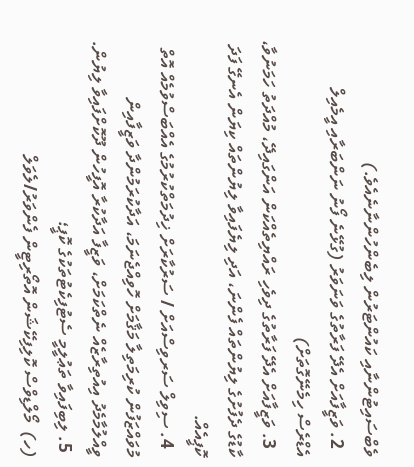ވެބްސައިޓުންނާއި ކައުންޓަރުން ލިބެންހުންނާނެއެވެ.)
  2. ވަޒީފާއަށް އެދޭ ފަރާތުގެ ވަނަވަރު (ގުޅޭނެ ފޯނު ނަންބަރާއި އީމެއިލް އެޑްރެސް ހިމެނޭގޮތަށް)
  3. ވަޒީފާއަށް އެދޭ ފަރާތުގެ ދިވެހި ރައްޔިތެއްކަން އަންގައިދޭ، މުއްދަތު ހަމަނުވާ، ކާޑުގެ ދެފުށުގެ ލިޔުންތައް ފެންނަ، އަދި ލިޔެފައިވާ ލިޔުންތައް ކިޔަން އެނގޭ ފަދަ ކޮޕީއެއް.
  4. ސިވިލް ސަރވިސްއަށް / ސަރުކާރަށް ޚިދުމަތްކުރުމުގެ އެއްބަސްވުމެއް އޮތް މުވައްޒަފުން ކުރިމަތިލާ މަޤާމަށް ހޮވިއްޖެނަމަ، އަދާކުރަމުންދާ ވަޒީފާއިން ވީއްލުމާމެދު އިއުތިރާޒެއް ނެތްކަމަށް، ވަޒީފާ އަދާކުރާ އޮފީހުން ދޫކޮށްފައިވާ ލިޔުން.
 5. ލިބިފައިވާ ތަޢުލީމީ ސެޓުފިކެޓުތަކުގެ ކޮޕީ؛
(ހ)  މޯލްޑިވްސް ކޮލިފިކޭޝަން އޮތޯރިޓީން ފެންވަރު/ލެވަލް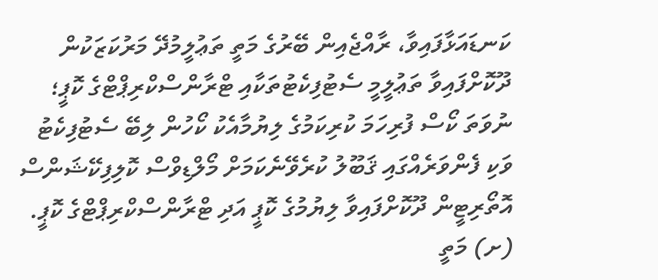ކަނޑައަޅާފައިވާ، ރާއްޖެއިން ބޭރުގެ މަތީ ތަޢުލީމުދޭ މަރުކަޒަކުން ދޫކޮށްފައިވާ ތަޢުލީމީ ސެޓުފިކެޓުތަކާއި ޓްރާންސްކްރިޕްޓްގެ ކޮޕީ؛ ނުވަތަ ކޯސް ފުރިހަމަ ކުރިކަމުގެ ލިޔުމާއެކު ކޯހުން ލިބޭ ސެޓުފިކެޓު ވަކި ފެންވަރެއްގައި ޤަބޫލު ކުރެވޭނެކަމަށް މޯލްޑިވްސް ކޮލިފިކޭޝަންސް އޮތޯރިޓީން ދޫކޮށްފައިވާ ލިޔުމުގެ ކޮޕީ އަދި ޓްރާންސްކްރިޕްޓްގެ ކޮޕީ.
(ށ) މަތީ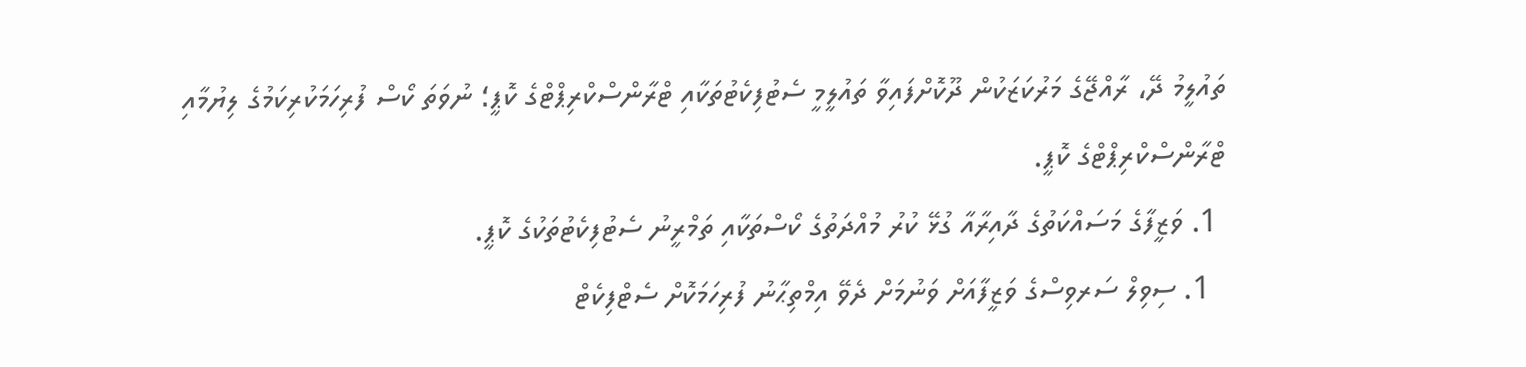ތައުލީމު ދޭ، ރާއްޖޭގެ މަރުކަޒަކުން ދޫކޮށްފައިވާ ތައުލީމީ ސެޓުފިކެޓުތަކާއި ޓްރާންސްކްރިޕްޓްގެ ކޮޕީ؛ ނުވަތަ ކޯސް ފުރިހަމަކުރިކަމުގެ ލިޔުމާއި ޓްރާންސްކްރިޕްޓްގެ ކޮޕީ.
 1. ވަޒީފާގެ މަސައްކަތުގެ ދާއިރާއާ ގުޅޭ ކުރު މުއްދަތުގެ ކޯސްތަކާއި ތަމްރީނު ސެޓުފިކެޓުތަކުގެ ކޮޕީ.
  1. ސިވިލް ސަރވިސްގެ ވަޒީފާއަށް ވަނުމަށް ދެވޭ އިމްތިޙާނު ފުރިހަމަކޮށް ސެޓްފިކެޓް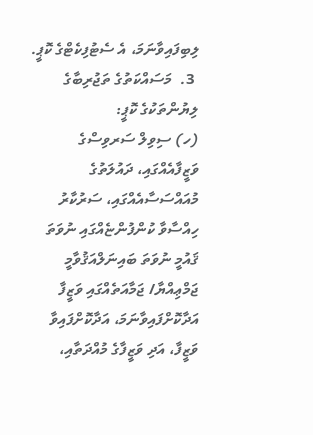ލިބިފައިވާނަމަ، އެ ސެޓުފިކެޓްގެ ކޮޕީ.
 3.  މަސައްކަތުގެ ތަޖުރިބާގެ ލިޔުންތަކުގެ ކޮޕީ:
(ހ) ސިވިލް ސަރވިސްގެ ވަޒީފާއެއްގައި، ދައުލަތުގެ މުއައްސަސާއެއްގައި، ސަރުކާރު ހިއްސާވާ ކުންފުންޏެއްގައި ނުވަތަ ޤައުމީ ނުވަތަ ބައިނަލްއަޤުވާމީ ޖަމްޢިއްޔާ/ ޖަމާއަތެއްގައި ވަޒީފާ އަދާކޮށްފައިވާނަމަ، އަދާކޮށްފައިވާ ވަޒީފާ، އަދި ވަޒީފާގެ މުއްދަތާއި،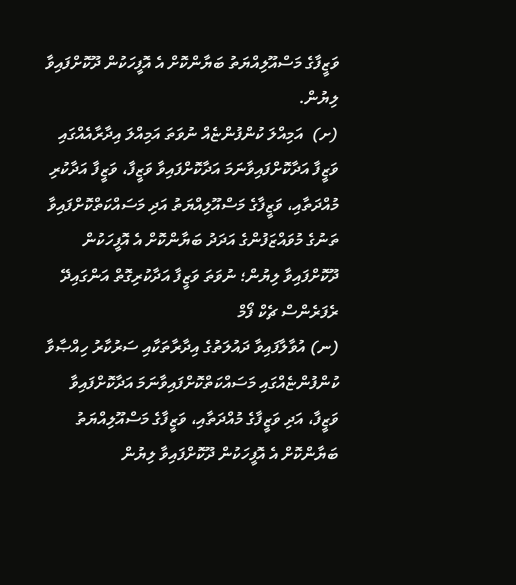ވަޒީފާގެ މަސްއޫލިއްޔަތު ބަޔާންކޮށް އެ އޮފީހަކުން ދޫކޮށްފައިވާ ލިޔުން.
(ށ)  އަމިއްލަ ކުންފުންޏެއް ނުވަތަ އަމިއްލަ އިދާރާއެއްގައި ވަޒީފާ އަދާކޮށްފައިވާނަމަ އަދާކޮށްފައިވާ ވަޒީފާ، ވަޒީފާ އަދާކުރި މުއްދަތާއި، ވަޒީފާގެ މަސްއޫލިއްޔަތު އަދި މަސައްކަތްކޮށްފައިވާ ތަނުގެ މުވައްޒަފުންގެ އަދަދު ބަޔާންކޮށް އެ އޮފީހަކުން ދޫކޮށްފައިވާ ލިޔުން؛ ނުވަތަ ވަޒީފާ އަދާކުރިގޮތް އަންގައިދޭ ރެފަރެންސް ޗެކް ފޯމް
(ނ) އުވާލާފައިވާ ދައުލަތުގެ އިދާރާތަކާއި ސަރުކާރު ހިއްޞާވާ ކުންފުންޏެއްގައި މަސައްކަތްކޮށްފައިވާނަމަ އަދާކޮށްފައިވާ ވަޒީފާ، އަދި ވަޒީފާގެ މުއްދަތާއި، ވަޒީފާގެ މަސްއޫލިއްޔަތު ބަޔާންކޮށް އެ އޮފީހަކުން ދޫކޮށްފައިވާ ލިޔުން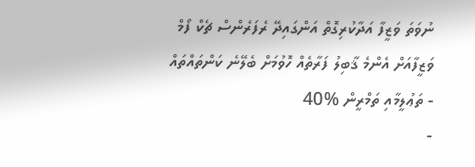ނުވަތަ ވަޒީފާ އަދާކުރިގޮތް އަންގައިދޭ ރެފަރެންސް ޗެކް ފޯމް
ވަޒީފާއަށް އެންމެ ޤާބިލު ފަރާތެއް ހޮވުމަށް ބެލޭނެ ކަންތައްތައް
- ތަޢުލީމާއި ތަމްރީން %40
-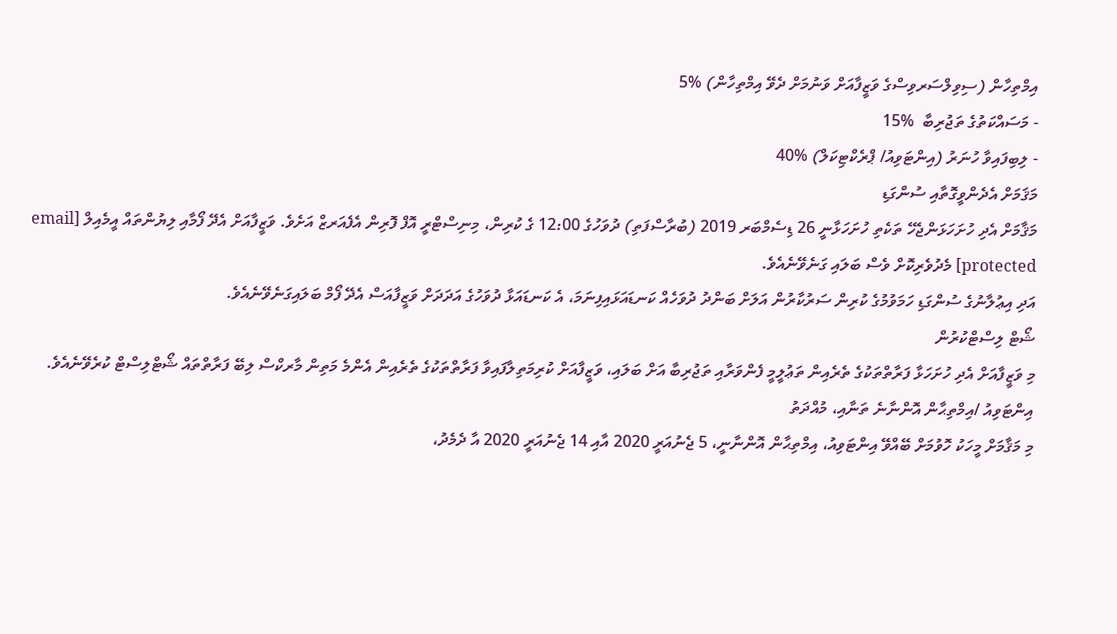އިމްތިހާން (ސިވިލްސަރވިސްގެ ވަޒީފާއަށް ވަނުމަށް ދެވޭ އިމްތިހާން) %5
- މަސައްކަތުގެ ތަޖުރިބާ  %15
- ލިބިފައިވާ ހުނަރު (އިންޓަވިއު/ ޕްރެކްޓިކަލް) %40
މަޤަމަށް އެދެންވީގޮތާއި ސުންގަޑި
މަޤާމަށް އެދި ހުށަހަޅަންޖެހޭ ތަކެތި ހުށަހަޅާނީ 26 ޑިސެމްބަރ 2019 (ބުރާސްފަތި) ދުވަހުގެ 12:00 ގެ ކުރިން، މިނިސްޓްރީ އޮފް ފޮރިން އެފެއަރޒް އަށެވެ. ވަޒީފާއަށް އެދޭ ފޯމާއި ލިޔުންތައް އީމެއިލް [email protected] މެދުވެރިކޮށް ވެސް ބަލައި ގަނެވޭނެއެވެ.
އަދި އިޢުލާނުގެ ސުންގަޑި ހަމަވުމުގެ ކުރިން ސަރުކާރުން އަލަށް ބަންދު ދުވަހެއް ކަނޑައަޅައިފިނަމަ، އެ ކަނޑައަޅާ ދުވަހުގެ އަދަދަށް ވަޒީފާއަސް އެދޭ ފޯމް ބަލައިގަނެވޭނެއެވެ.
ޝޯޓް ލިސްޓްކުރުން
މި ވަޒީފާއަށް އެދި ހުށަހަޅާ ފަރާތްތަކުގެ ތެރެއިން ތަޢުލީމީ ފެންވަރާއި ތަޖުރިބާ އަށް ބަލައި، ވަޒީފާއަށް ކުރިމަތިލާފައިވާ ފަރާތްތަކުގެ ތެރެއިން އެންމެ މަތިން މާރކްސް ލިބޭ ފަރާތްތައް ޝޯޓްލިސްޓް ކުރެވޭނެއެވެ.
އިންޓަވިއު /އިމްތިޙާން އޮންނާނެ ތަނާއި، މުއްދަތު
މި މަޤާމަށް މީހަކު ހޮވުމަށް ބޭއްވޭ އިންޓަވިއު، އިމްތިޙާން އޮންނާނީ، 5 ޖެނުއަރީ 2020 އާއި 14 ޖެނުއަރީ 2020 އާ ދެމެދު،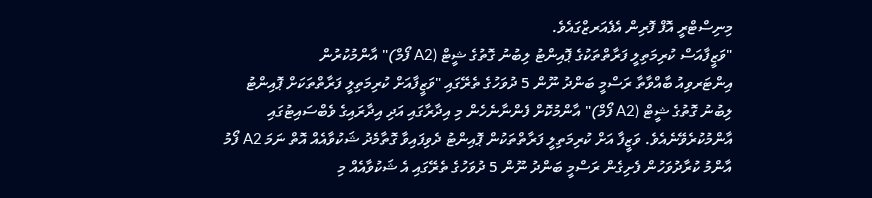މިނިސްޓްރީ އޮފް ފޮރިން އެފެއަރޒްގައެވެ.
"ވަޒީފާއަސް ކުރިމަތިލީ ފަރާތްތަކުގެ ޕޮއިންޓު ލިބުނު ގޮތުގެ ޝީޓް (A2 ފޯމް)" އާންމުކުރުން
އިންޓަރވިއު ބާއްވާތާ ރަސްމީ ބަންދު ނޫން 5 ދުވަހުގެ ތެރޭގައި "ވަޒީފާއަށް ކުރިމަތިލީ ފަރާތްތަކަށް ޕޮއިންޓު ލިބުނު ގޮތުގެ ޝީޓް (A2 ފޯމް)" އާންމުކޮށް ފެންނާނެހެން މި އިދާރާގައި އަދި އިދާރައިގެ ވެބްސައިޓުގައި އާންމުކުރެވޭނެއެވެ. ވަޒީފާ އަށް ކުރިމަތިލީ ފަރާތްތަކުން ޕޮއިންޓު ދެވިފައިވާ ގޮތާމެދު ޝަކުވާއެއް އޮތް ނަމަ A2 ފޯމު އާންމު ކުރާދުވަހުން ފެށިގެން ރަސްމީ ބަންދު ނޫން 5 ދުވަހުގެ ތެރޭގައި އެ ޝަކުވާއެއް މި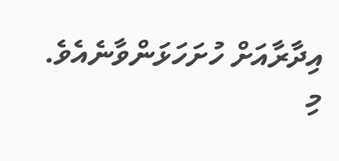އިދާރާއަށް ހުށަހަޅަންވާނެއެވެ.
މި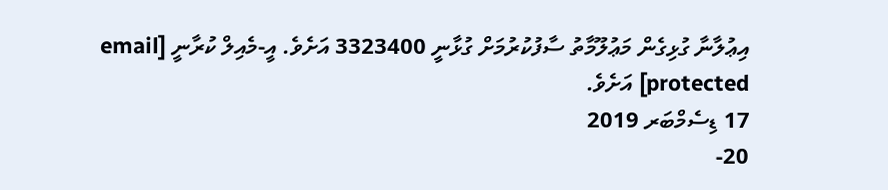އިޢުލާނާ ގުޅިގެން މަޢުލޫމާތު ސާފުކުރުމަށް ގުޅާނީ 3323400 އަށެވެ. އީ-މެއިލް ކުރާނީ [email protected] އަށެވެ.
17 ޑިސެމްބަރ 2019
20-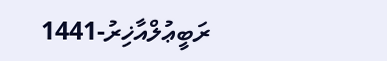ރަބީޢުލްއާޚިރު-1441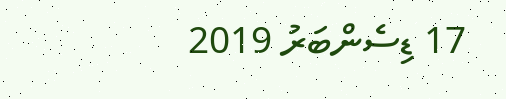17 ޑިސެންބަރު 2019